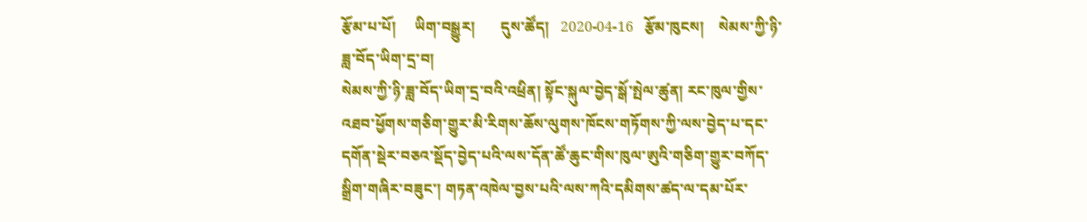རྩོམ་པ་པོ།     ཡིག་བསྒྱུར།       དུས་ཚོད།   2020-04-16   རྩོམ་ཁུངས།    སེམས་ཀྱི་ཉི་ཟླ་བོད་ཡིག་དྲ་བ།
སེམས་ཀྱི་ཉི་ཟླ་བོད་ཡིག་དྲ་བའི་འཕྲིན། སྟོང་སྐུལ་བྱེད་སྒོ་སྤེལ་ཚུན། རང་ཁུལ་གྱིས་འཐབ་ཕྱོགས་གཅིག་གྱུར་མི་རིགས་ཆོས་ལུགས་ཁོངས་གཏོགས་ཀྱི་ལས་བྱེད་པ་དང་དགོན་སྡེར་བཅའ་སྡོད་བྱེད་པའི་ལས་དོན་ཚོ་ཆུང་གིས་ཁུལ་ཨུའི་གཅིག་གྱུར་བཀོད་སྒྲིག་གཞིར་བཟུང་། གཏན་འཁེལ་བྱས་པའི་ལས་ཀའི་དམིགས་ཚད་ལ་དམ་པོར་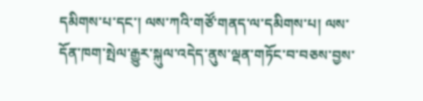དམིགས་པ་དང་། ལས་ཀའི་གཙོ་གནད་ལ་དམིགས་པ། ལས་དོན་ཁག་སྤེལ་རྒྱུར་སྐུལ་འདེད་ནུས་ལྡན་གཏོང་བ་བཅས་བྱས་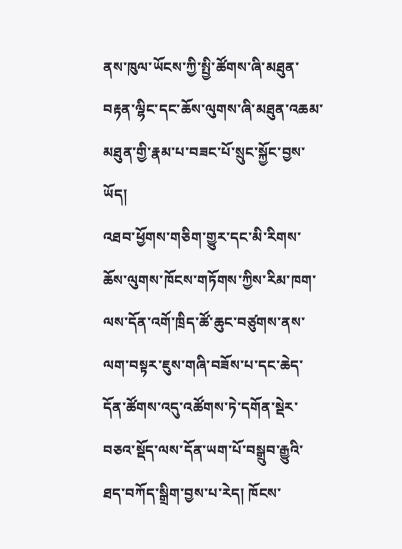ནས་ཁུལ་ཡོངས་ཀྱི་སྤྱི་ཚོགས་ཞི་མཐུན་བརྟན་ལྷིང་དང་ཆོས་ལུགས་ཞི་མཐུན་འཆམ་མཐུན་གྱི་རྣམ་པ་བཟང་པོ་སྲུང་སྐྱོང་བྱས་ཡོད།
འཐབ་ཕྱོགས་གཅིག་གྱུར་དང་མི་རིགས་ཆོས་ལུགས་ཁོངས་གཏོགས་ཀྱིས་རིམ་ཁག་ལས་དོན་འགོ་ཁྲིད་ཚོ་ཆུང་བཙུགས་ནས་ལག་བསྟར་ཇུས་གཞི་བཟོས་པ་དང་ཆེད་དོན་ཚོགས་འདུ་འཚོགས་ཏེ་དགོན་སྡེར་བཅའ་སྡོད་ལས་དོན་ཡག་པོ་བསྒྲུབ་རྒྱུའི་ཐད་བཀོད་སྒྲིག་བྱས་པ་རེད། ཁོངས་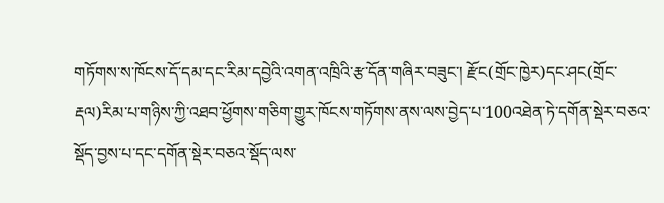གཏོགས་ས་ཁོངས་དོ་དམ་དང་རིམ་དབྱེའི་འགན་འཁྲིའི་རྩ་དོན་གཞིར་བཟུང་། རྫོང(གྲོང་ཁྱེར)དང་ཤང(གྲོང་རྡལ)རིམ་པ་གཉིས་ཀྱི་འཐབ་ཕྱོགས་གཅིག་གྱུར་ཁོངས་གཏོགས་ནས་ལས་བྱེད་པ་100འཐེན་ཏེ་དགོན་སྡེར་བཅའ་སྡོད་བྱས་པ་དང་དགོན་སྡེར་བཅའ་སྡོད་ལས་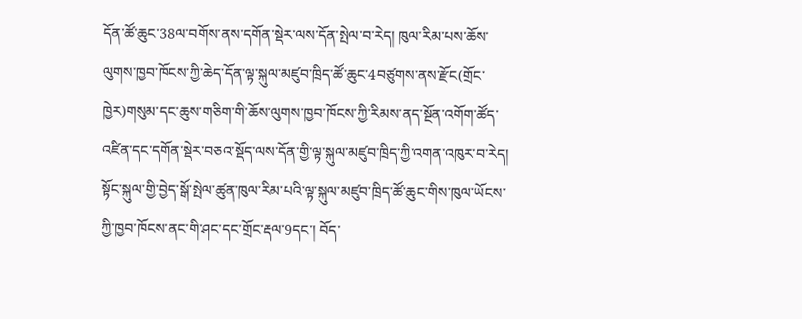དོན་ཚོ་ཆུང་38ལ་བགོས་ནས་དགོན་སྡེར་ལས་དོན་སྤེལ་བ་རེད། ཁུལ་རིམ་པས་ཆོས་ལུགས་ཁྱབ་ཁོངས་ཀྱི་ཆེད་དོན་ལྟ་སྐུལ་མཛུབ་ཁྲིད་ཚོ་ཆུང་4བཙུགས་ནས་རྫོང(གྲོང་ཁྱེར)གསུམ་དང་ཆུས་གཅིག་གི་ཆོས་ལུགས་ཁྱབ་ཁོངས་ཀྱི་རིམས་ནད་སྔོན་འགོག་ཚོད་འཛིན་དང་དགོན་སྡེར་བཅའ་སྡོད་ལས་དོན་གྱི་ལྟ་སྐུལ་མཛུབ་ཁྲིད་ཀྱི་འགན་འཁུར་བ་རེད། སྟོང་སྐུལ་གྱི་བྱེད་སྒོ་སྤེལ་ཚུན་ཁུལ་རིམ་པའི་ལྟ་སྐུལ་མཛུབ་ཁྲིད་ཚོ་ཆུང་གིས་ཁུལ་ཡོངས་ཀྱི་ཁྱབ་ཁོངས་ནང་གི་ཤང་དང་གྲོང་རྡལ་9དང་། བོད་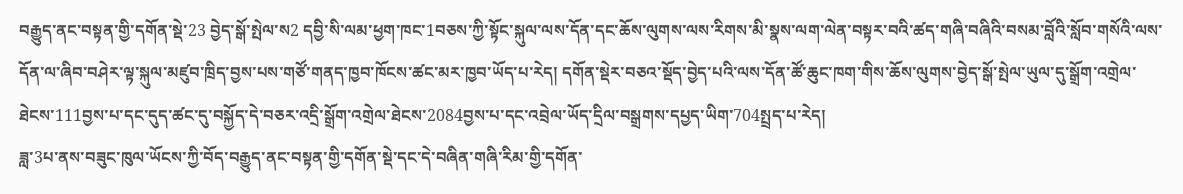བརྒྱུད་ནང་བསྟན་གྱི་དགོན་སྡེ་23 བྱེད་སྒོ་སྤེལ་ས2 དབྱི་སི་ལམ་ཕྱག་ཁང་1བཅས་ཀྱི་སྟོང་སྐུལ་ལས་དོན་དང་ཆོས་ལུགས་ལས་རིགས་མི་སྣས་ལག་ལེན་བསྟར་བའི་ཚད་གཞི་བཞིའི་བསམ་བློའི་སློབ་གསོའི་ལས་དོན་ལ་ཞིབ་བཤེར་ལྟ་སྐུལ་མཛུབ་ཁྲིད་བྱས་པས་གཙོ་གནད་ཁྱབ་ཁོངས་ཚང་མར་ཁྱབ་ཡོད་པ་རེད། དགོན་སྡེར་བཅའ་སྡོད་བྱེད་པའི་ལས་དོན་ཚོ་ཆུང་ཁག་གིས་ཆོས་ལུགས་བྱེད་སྒོ་སྤེལ་ཡུལ་དུ་སྒྲོག་འགྲེལ་ཐེངས་111བྱས་པ་དང་དུད་ཚང་དུ་བསྐྱོད་དེ་བཅར་འདྲི་སྒྲོག་འགྲེལ་ཐེངས་2084བྱས་པ་དང་འབྲེལ་ཡོད་དྲིལ་བསྒྲགས་དཔྱད་ཡིག་704སྤྲད་པ་རེད།
ཟླ་3པ་ནས་བཟུང་ཁུལ་ཡོངས་ཀྱི་བོད་བརྒྱུད་ནང་བསྟན་གྱི་དགོན་སྡེ་དང་དེ་བཞིན་གཞི་རིམ་གྱི་དགོན་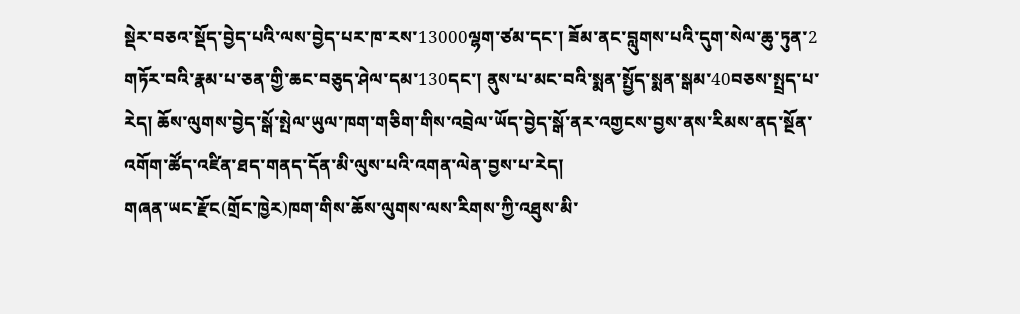སྡེར་བཅའ་སྡོད་བྱེད་པའི་ལས་བྱེད་པར་ཁ་རས་13000ལྷག་ཙམ་དང་། ཟོམ་ནང་བླུགས་པའི་དུག་སེལ་ཆུ་ཏུན་2 གཏོར་བའི་རྣམ་པ་ཅན་གྱི་ཆང་བཅུད་ཤེལ་དམ་130དང་། ནུས་པ་མང་བའི་སྨན་སྤྱོད་སྨན་སྒམ་40བཅས་སྤྲད་པ་རེད། ཆོས་ལུགས་བྱེད་སྒོ་སྤེལ་ཡུལ་ཁག་གཅིག་གིས་འབྲེལ་ཡོད་བྱེད་སྒོ་ནར་འགྱངས་བྱས་ནས་རིམས་ནད་སྔོན་འགོག་ཚོད་འཛིན་ཐད་གནད་དོན་མི་ལུས་པའི་འགན་ལེན་བྱས་པ་རེད།
གཞན་ཡང་རྫོང(གྲོང་ཁྱེར)ཁག་གིས་ཆོས་ལུགས་ལས་རིགས་ཀྱི་འཐུས་མི་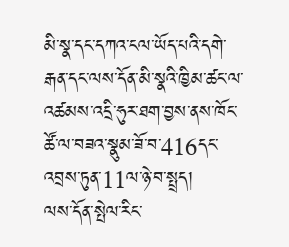མི་སྣ་དང་དཀའ་ངལ་ཡོད་པའི་དགེ་རྒན་དང་ལས་དོན་མི་སྣའི་ཁྱིམ་ཚང་ལ་འཚམས་འདྲི་ཧུར་ཐག་བྱས་ནས་ཁོང་ཚོ་ལ་བཟའ་སྣུམ་ཟོ་བ་416དང་འབྲས་ཏུན་11ལ་ཉེ་བ་སྤྲད།
ལས་དོན་སྤེལ་རིང་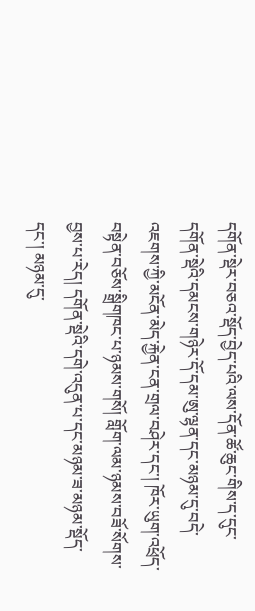དགོན་སྡེར་བཅའ་སྡོད་བྱེད་པའི་ལས་དོན་ཚོ་ཆུང་གིས་ད་དུང་དགོན་སྡེའི་དམངས་གཉེར་དོ་དམ་ཨུ་ལྷན་དང་མཉམ་དུ་བདེ་འཇགས་ཀྱི་མངོན་མེད་རྐྱེན་ངན་གྲལ་བཤེར་དང་། ཁོར་ཡུག་འཕྲོད་བསྟེན་བཅོས་སྒྲིགཁང་པ་ཉམས་གསོ། གློག་ལམ་ཉམས་བཟོ་སོགས་བྱས་པ་རེད། དགོན་སྡེའི་དགེ་འདུན་པ་དང་མཉམ་ཟ་མཉམ་སྡོད་དང་། མཉམ་དུ་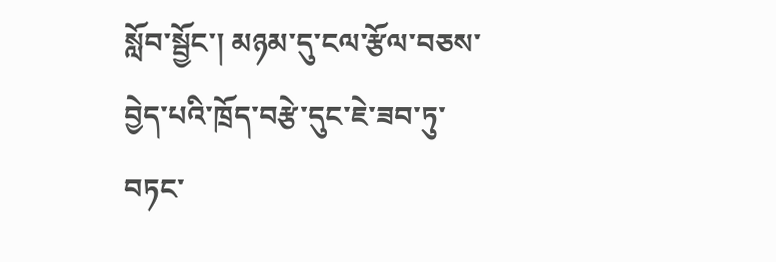སློབ་སྦྱོང་། མཉམ་དུ་ངལ་རྩོལ་བཅས་བྱེད་པའི་ཁྲོད་བརྩེ་དུང་ཇེ་ཟབ་ཏུ་བཏང་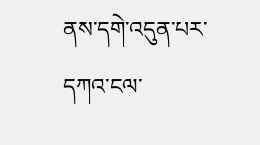ནས་དགེ་འདུན་པར་དཀའ་ངལ་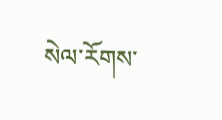སེལ་རོགས་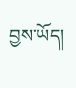བྱས་ཡོད།